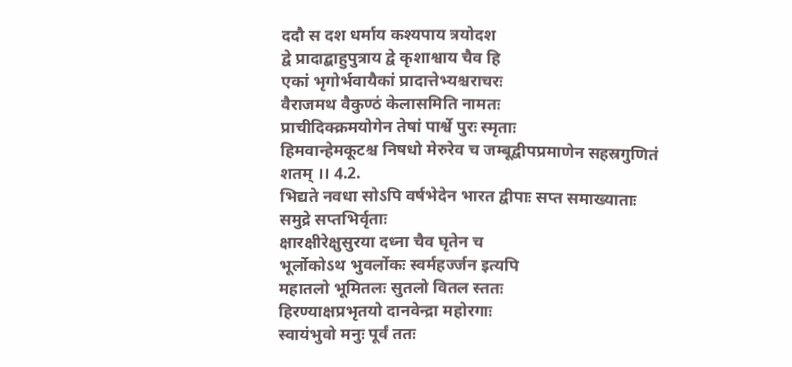ददौ स दश धर्माय कश्यपाय त्रयोदश
द्वे प्रादाद्बाहुपुत्राय द्वे कृशाश्वाय चैव हि
एकां भृगोर्भवायैकां प्रादात्तेभ्यश्चराचरः
वैराजमथ वैकुण्ठं केलासमिति नामतः
प्राचीदिक्क्रमयोगेन तेषां पार्श्वे पुरः स्मृताः
हिमवान्हेमकूटश्च निषधो मेरुरेव च जम्बूद्वीपप्रमाणेन सहस्रगुणितं शतम् ।। 4.2.
भिद्यते नवधा सोऽपि वर्षभेदेन भारत द्वीपाः सप्त समाख्याताः समुद्रे सप्तभिर्वृताः
क्षारक्षीरेक्षुसुरया दध्ना चैव घृतेन च
भूर्लोकोऽथ भुवर्लोकः स्वर्महर्ज्जन इत्यपि
महातलो भूमितलः सुतलो वितल स्ततः
हिरण्याक्षप्रभृतयो दानवेन्द्रा महोरगाः
स्वायंभुवो मनुः पूर्वं ततः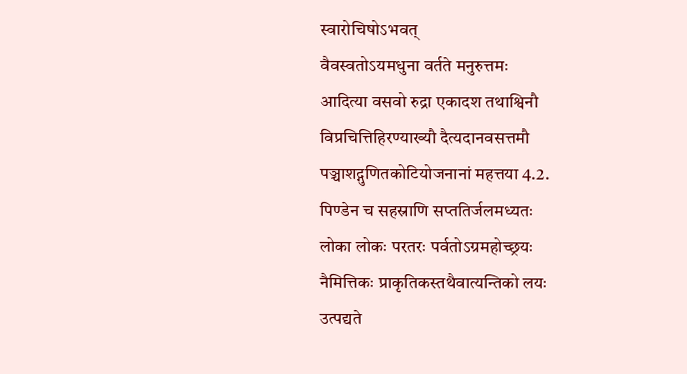स्वारोचिषोऽभवत्
वैवस्वतोऽयमधुना वर्तते मनुरुत्तमः
आदित्या वसवो रुद्रा एकादश तथाश्विनौ
विप्रचित्तिहिरण्याख्यौ दैत्यदानवसत्तमौ
पञ्चाशद्गुणितकोटियोजनानां महत्तया 4.2.
पिण्डेन च सहस्राणि सप्ततिर्जलमध्यतः
लोका लोकः परतरः पर्वतोऽग्रमहोच्छ्रयः
नैमित्तिकः प्राकृतिकस्तथैवात्यन्तिको लयः
उत्पद्यते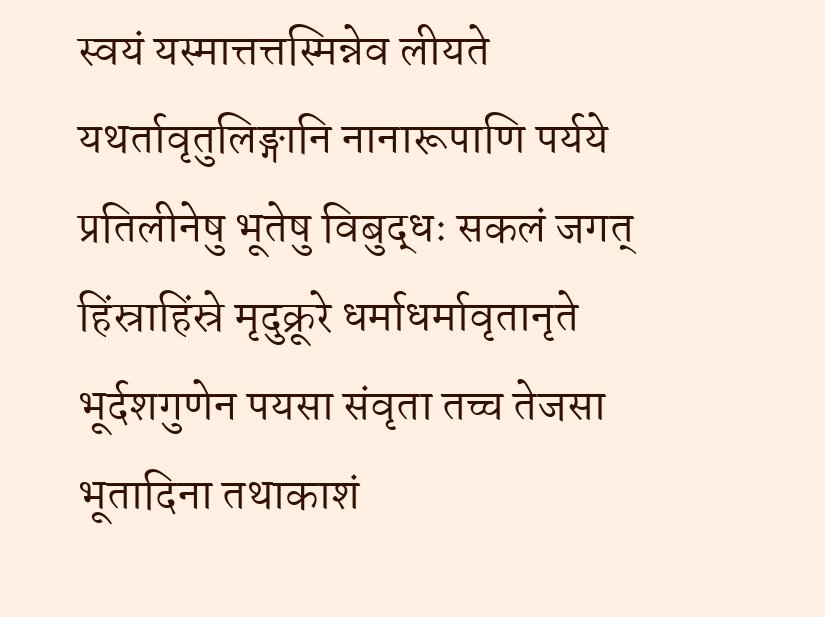स्वयं यस्मात्तत्तस्मिन्नेव लीयते
यथर्तावृतुलिङ्गानि नानारूपाणि पर्यये
प्रतिलीनेषु भूतेषु विबुद्धः सकलं जगत्
हिंस्राहिंस्रे मृदुक्रूरे धर्माधर्मावृतानृते
भूर्दशगुणेन पयसा संवृता तच्च तेजसा
भूतादिना तथाकाशं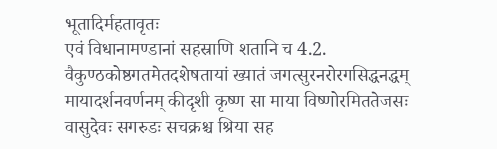भूतादिर्महतावृतः
एवं विधानामण्डानां सहस्राणि शतानि च 4.2.
वैकुण्ठकोष्ठगतमेतदशेषतायां ख्यातं जगत्सुरनरोरगसिद्धनद्धम्
मायादर्शनवर्णनम् कीदृशी कृष्ण सा माया विष्णोरमिततेजसः
वासुदेवः सगरुडः सचक्रश्च श्रिया सह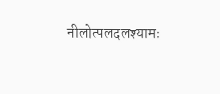नीलोत्पलदलश्यामः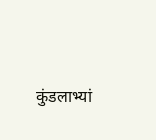कुंडलाभ्यां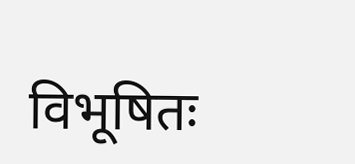विभूषितः